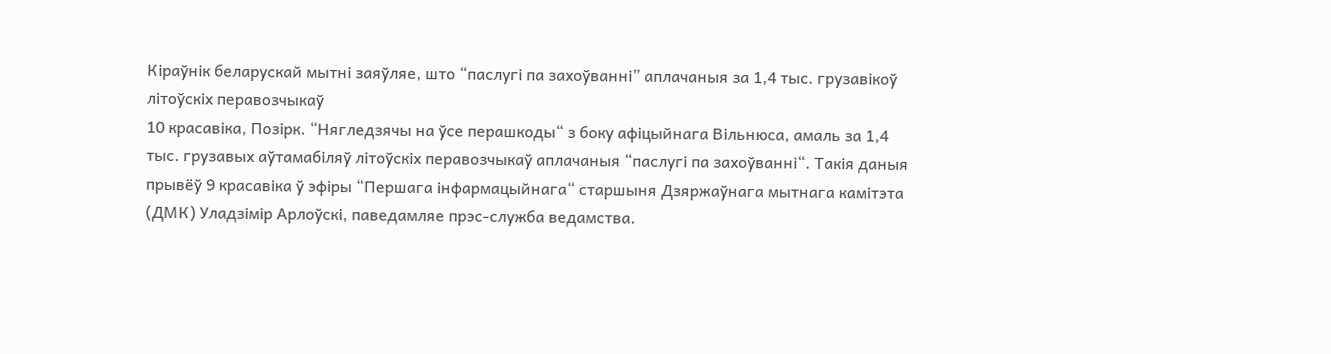Кіраўнік беларускай мытні заяўляе, што “паслугі па захоўванні” аплачаныя за 1,4 тыс. грузавікоў літоўскіх перавозчыкаў
10 красавіка, Позірк. “Нягледзячы на ўсе перашкоды“ з боку афіцыйнага Вільнюса, амаль за 1,4 тыс. грузавых аўтамабіляў літоўскіх перавозчыкаў аплачаныя “паслугі па захоўванні“. Такія даныя прывёў 9 красавіка ў эфіры “Першага інфармацыйнага“ старшыня Дзяржаўнага мытнага камітэта (ДМК) Уладзімір Арлоўскі, паведамляе прэс-служба ведамства.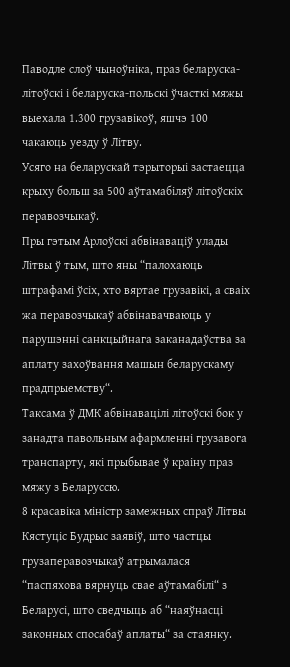Паводле слоў чыноўніка, праз беларуска-літоўскі і беларуска-польскі ўчасткі мяжы выехала 1.300 грузавікоў, яшчэ 100 чакаюць уезду ў Літву.
Усяго на беларускай тэрыторыі застаецца крыху больш за 500 аўтамабіляў літоўскіх перавозчыкаў.
Пры гэтым Арлоўскі абвінаваціў улады Літвы ў тым, што яны “палохаюць штрафамі ўсіх, хто вяртае грузавікі, а сваіх жа перавозчыкаў абвінавачваюць у парушэнні санкцыйнага заканадаўства за аплату захоўвання машын беларускаму прадпрыемству“.
Таксама ў ДМК абвінавацілі літоўскі бок у занадта павольным афармленні грузавога транспарту, які прыбывае ў краіну праз мяжу з Беларуссю.
8 красавіка міністр замежных спраў Літвы Кястуціс Будрыс заявіў, што частцы грузаперавозчыкаў атрымалася “паспяхова вярнуць свае аўтамабілі“ з Беларусі, што сведчыць аб “наяўнасці законных спосабаў аплаты“ за стаянку.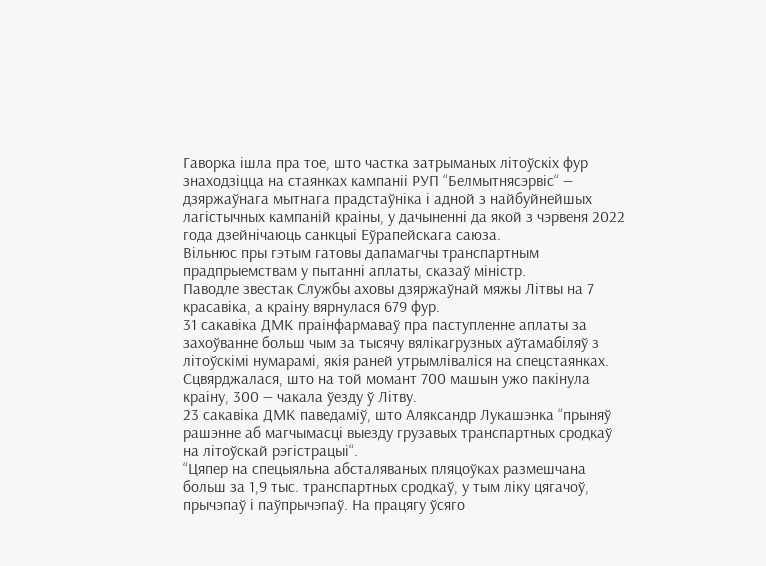Гаворка ішла пра тое, што частка затрыманых літоўскіх фур знаходзіцца на стаянках кампаніі РУП “Белмытнясэрвіс“ — дзяржаўнага мытнага прадстаўніка і адной з найбуйнейшых лагістычных кампаній краіны, у дачыненні да якой з чэрвеня 2022 года дзейнічаюць санкцыі Еўрапейскага саюза.
Вільнюс пры гэтым гатовы дапамагчы транспартным прадпрыемствам у пытанні аплаты, сказаў міністр.
Паводле звестак Службы аховы дзяржаўнай мяжы Літвы на 7 красавіка, а краіну вярнулася 679 фур.
31 сакавіка ДМК праінфармаваў пра паступленне аплаты за захоўванне больш чым за тысячу вялікагрузных аўтамабіляў з літоўскімі нумарамі, якія раней утрымліваліся на спецстаянках. Сцвярджалася, што на той момант 700 машын ужо пакінула краіну, 300 — чакала ўезду ў Літву.
23 сакавіка ДМК паведаміў, што Аляксандр Лукашэнка “прыняў рашэнне аб магчымасці выезду грузавых транспартных сродкаў на літоўскай рэгістрацыі“.
“Цяпер на спецыяльна абсталяваных пляцоўках размешчана больш за 1,9 тыс. транспартных сродкаў, у тым ліку цягачоў, прычэпаў і паўпрычэпаў. На працягу ўсяго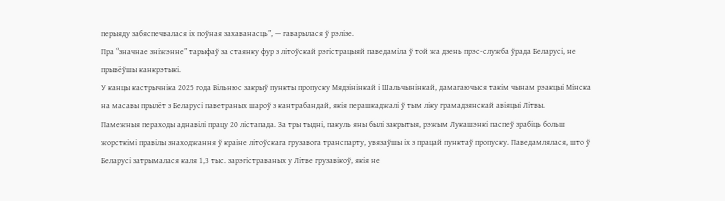перыяду забяспечвалася іх поўная захаванасць”, — гаварылася ў рэлізе.
Пра “значнае зніжэнне” тарыфаў за стаянку фур з літоўскай рэгістрацыяй паведаміла ў той жа дзень прэс-служба ўрада Беларусі, не прывёўшы канкрэтыкі.
У канцы кастрычніка 2025 года Вільнюс закрыў пункты пропуску Мядзінінкай і Шальчынінкай, дамагаючыся такім чынам рэакцыі Мінска на масавы прылёт з Беларусі паветраных шароў з кантрабандай, якія перашкаджалі ў тым ліку грамадзянскай авіяцыі Літвы.
Памежныя пераходы аднавілі працу 20 лістапада. За тры тыдні, пакуль яны былі закрытыя, рэжым Лукашэнкі паспеў зрабіць больш жорсткімі правілы знаходжання ў краіне літоўскага грузавога транспарту, увязаўшы іх з працай пунктаў пропуску. Паведамлялася, што ў Беларусі затрымалася каля 1,3 тыс. зарэгістраваных у Літве грузавікоў, якія не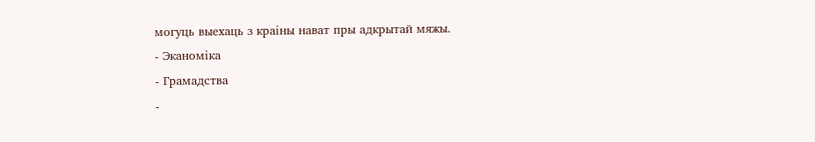могуць выехаць з краіны нават пры адкрытай мяжы.
- Эканоміка
- Грамадства
-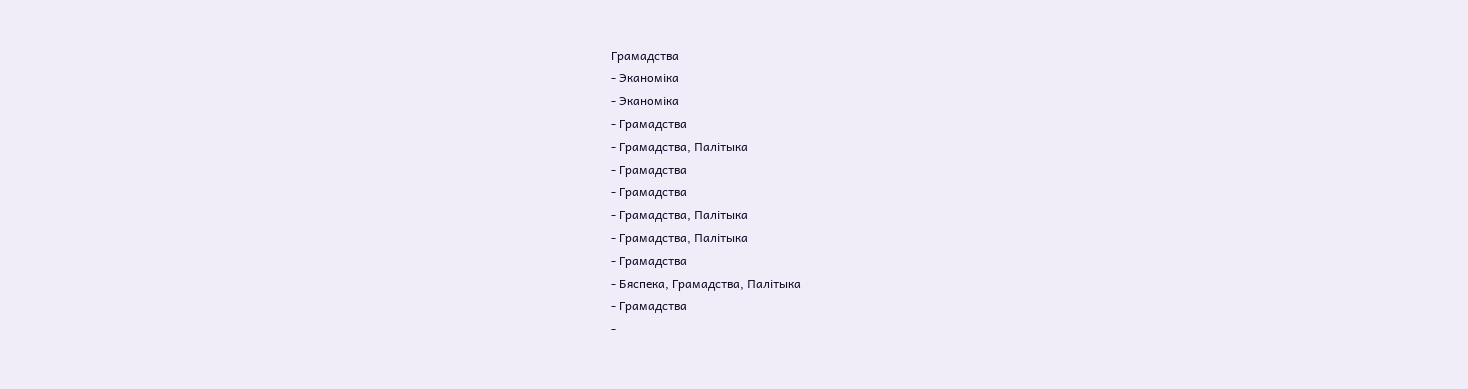Грамадства
- Эканоміка
- Эканоміка
- Грамадства
- Грамадства, Палітыка
- Грамадства
- Грамадства
- Грамадства, Палітыка
- Грамадства, Палітыка
- Грамадства
- Бяспека, Грамадства, Палітыка
- Грамадства
-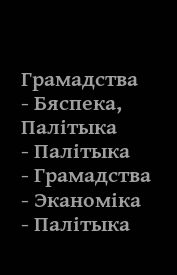Грамадства
- Бяспека, Палітыка
- Палітыка
- Грамадства
- Эканоміка
- Палітыка